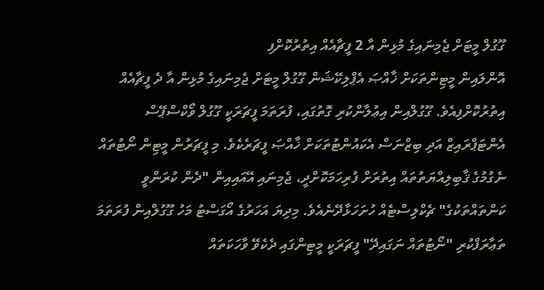ގޫގުލް މީޓަށް ޖެމިނައިގެ މުޅިން އާ 2 ފީޗާއެއް އިތުރުކޮށްފި
އޮންލައިން މީޓިންތަކަށް ޚާއްޞަ އެޕްލިކޭޝަން ގޫގުލް މީޓަށް ޖެމިނައިގެ މުޅިން އާ ދެ ފީޗާއެއް އިތުރުކޮށްފިއެވެ. ގޫގުލްއިން އިޢުލާންކުރި ގޮތުގައި، ފުރަތަމަ ފީޗަރަކީ ގޫގުލް ވޯކްސްޕޭސް އެންޓަޕްރައިޒް އަދި ބިޒްނަސް އެކައުންޓުތަކަށް ޚާއްޞަ ފީޗަރެކެވެ. މި ފީޗަރުން މީޓިން ނޯޓުތައް ނެގުމުގެ ޤާބިލިއްޔަތުތައް އިތުރަށް ފުރިހަމަކޮށްދީ، ޖެމިނައި އޭއައިއިން "ދެން ކުރަންވީ ކަންތައްތަކުގެ" ޗެކްލިސްޓެއް ހުށަހަޅާދޭނެއެވެ. މިދިޔަ އަހަރުގެ އޯގަސްޓު މަހު ގޫގުލްއިން ފުރަތަމަ ތަޢާރަފްކުރި "ނޯޓުތައް ނަގައިދޭ" ފީޗަރަކީ މީޓިންގައި ދެކެވޭ ވާހަކަތައް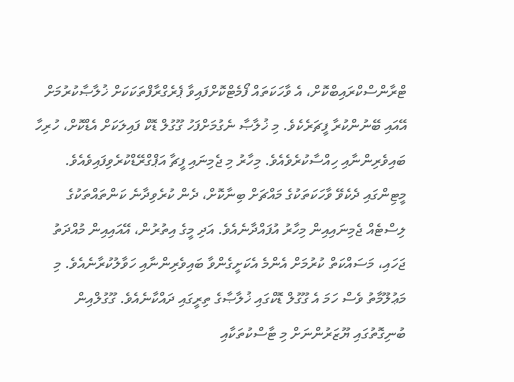ޓްރާންސްކްރައިބްކޮށް، އެ ވާހަކަތައް ފޯމެޓްކޮށްފައިވާ ޕެރެގްރާފްތަކަކަށް ޚުލާޞާކުރުމަށް އޭއައި ބޭނުންކުރާ ފީޗަރެކެވެ. މި ޚުލާޞާ ނެގުމަށްފަހު ގޫގުލް ޑޮކް ފައިލަކަށް އެޑްކޮށް، ހުރިހާ ބައިވެރިންނާއި ހިއްސާކުރެވެއެވެ. މިހާރު މި ޖެމިނައި ފީޗާ އަޕްގްރޭޑްކުރެވިފައިވެއެވެ. މީޓިންގައި ދެކެވޭ ވާހަކަތަކުގެ މައްޗަށް ބިނާކޮށް، ދެން ކުރެވިދާނެ ކަންތައްތަކުގެ ލިސްޓެއް ޖެމިނައިއިން މިހާރު އުފައްދާނެއެވެ. އަދި މީގެ އިތުރުން، އޭއައިއިން މުއްދަތު ޖަހައި، މަސައްކަތް ކުރުމަށް އެންމެ އެކަށީގެންވާ ބައިވެރިންނާއި ހަވާލުކުރާނެއެވެ. މި މަޢުލޫމާތު ވެސް ހަމަ އެ ގޫގުލް ޑޮކްގައި ޚުލާޞާގެ ތިރީގައި ދައްކާނެއެވެ. ގޫގުލްއިން ބުނިގޮތުގައި ޔޫޒަރުންނަށް މި ޓާސްކުތަކާއި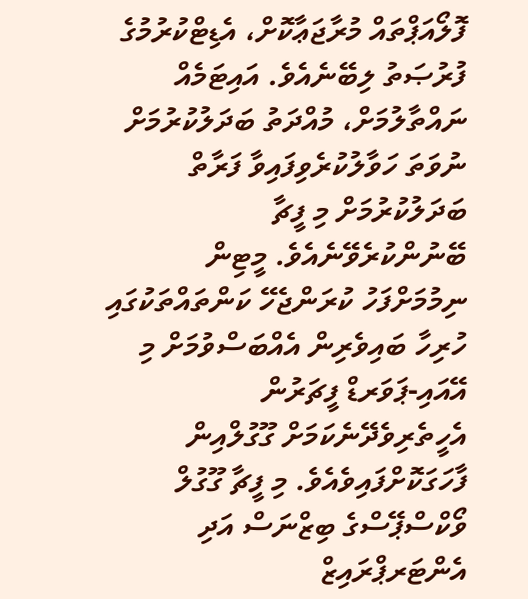ފޮލޯއަޕްތައް މުރާޖަޢާކޮށް، އެޑިޓްކުރުމުގެ ފުރުޞަތު ލިބޭނެއެވެ. އައިޓަމެއް ނައްތާލުމަށް، މުއްދަތު ބަދަލުކުރުމަށް ނުވަތަ ހަވާލުކުރެވިފައިވާ ފަރާތް ބަދަލުކުރުމަށް މި ފީޗާ ބޭނުންކުރެވޭނެއެވެ. މީޓިން ނިމުމަށްފަހު ކުރަންޖެހޭ ކަންތައްތަކުގައި ހުރިހާ ބައިވެރިން އެއްބަސްވުމަށް މި އޭއައި-ޕަވަރޑް ފީޗަރުން އެހީތެރިވެދޭނެކަމަށް ގޫގުލްއިން ފާހަގަކޮށްފައިވެއެވެ. މި ފީޗާ ގޫގުލް ވޯކްސްޕޭސްގެ ބިޒްނަސް އަދި އެންޓަރޕްރައިޒް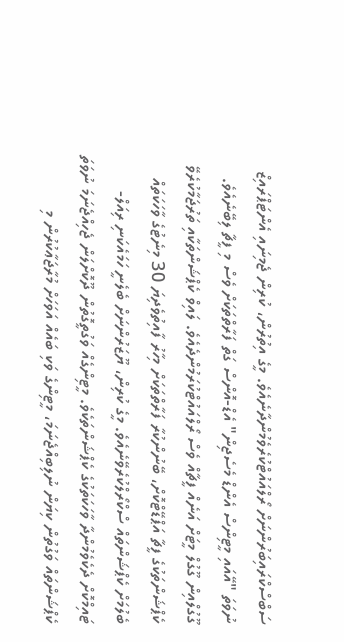ސަބްސްކްރައިބަރުންނަށް ރޯލްއައުޓްކުރެވެމުންދާނެއެވެ. މީގެ އިތުރުން، ކުރިން ޖެމިނައި އެންޓަޕްރައިޒް ނުވަތަ "އޭއައި މީޓިންސް އެންޑް މެސެޖިން" އެޑް-އޮންސް ގަތް ފަރާތްތަކަށް ވެސް މި ފީޗާ ލިބޭނެއެވެ. ގޫގުލްއިން ގޫގުލް މީޓަށް އަނެއް ފީޗާއް ވެސް ރޯލްއައުޓްކުރަމުންދެއެވެ. ލައިވް ކެޕްޝަންތަކާއި ތަރުޖަމާކުރެވޭ ކެޕްޝަންތަކުގެ ފީޗާ އަޕްޑޭޓްކޮށް، ބޭނުންކުރާ ފަރާތްތަކަށް މިހާރު ފާއިތުވެދިޔަ 30 މިނެޓުގެ ވާހަކަތައް ބެލުމަށް ކެޕްޝަންތައް ސްކްރޯލްކުރެވޭނެއެވެ. މީގެ ކުރިން، ޔޫޒަރުންނަށް ބެލެނީ ހަމައެކަނި ރިއަލް-ޓައިމްކޮށް ދެކެވެމުންދާ ވާހަކަތަކުގެ ކެޕްޝަންތަކެވެ. މީޓިންގެއް ވަގުތީގޮތުން ދޫކޮށްލަން ޖެހިއްޖެނަމަ ނުވަތަ ކެޕްޝަންތައް ވަގުތުން ކިޔަން ނުލިބިއްޖެނަމަ، މީޓިންގެ ވަކި ބައެއް އަވަހަށް މުރާޖަޢާކުރުން މި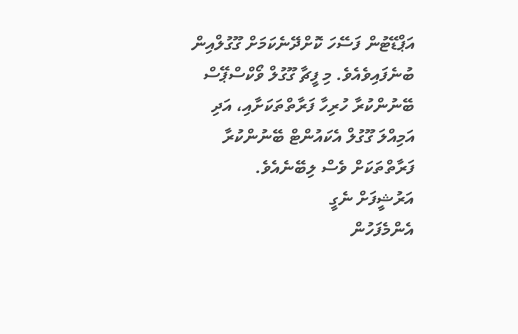އަޕްޑޭޓުން ފަސޭހަ ކޮށްދޭނެކަމަށް ގޫގުލްއިން ބުނެފައިވެއެވެ. މި ފީޗާ ގޫގުލް ވޯކްސްޕޭސް ބޭނުންކުރާ ހުރިހާ ފަރާތްތަކަށާއި، އަދި އަމިއްލަ ގޫގުލް އެކައުންޓް ބޭނުންކުރާ ފަރާތްތަކަށް ވެސް ލިބޭނެއެވެ.
އަރުޝީފަށް ނެގީ
އެންމެފަހުން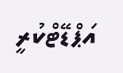އަޕްޑޭޓްކުރީ